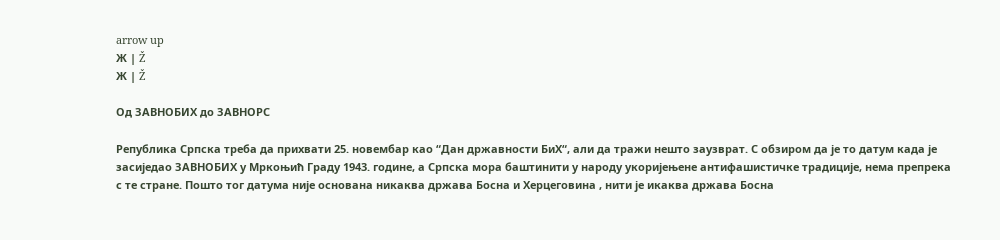arrow up
Ж | Ž
Ж | Ž

Од ЗАВНОБИХ до ЗАВНОРС

Република Српска треба да прихвати 25. новембар као “Дан државности БиХ“, али да тражи нешто заузврат. С обзиром да jе то датум када jе засиjедао ЗАВНОБИХ у Мркоњић Граду 1943. године, а Српска мора баштинити у народу укориjењене антифашистичке традициjе, нема препрека с те стране. Пошто тог датума ниjе основана никаква држава Босна и Херцеговина , нити jе икаква држава Босна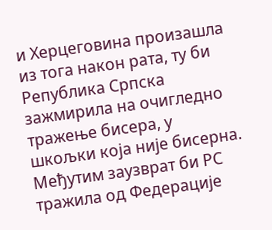и Херцеговина произашла из тога након рата, ту би Република Српска зажмирила на очигледно тражење бисера, у шкољки коjа ниjе бисерна. Међутим заузврат би РС тражила од Федерациjе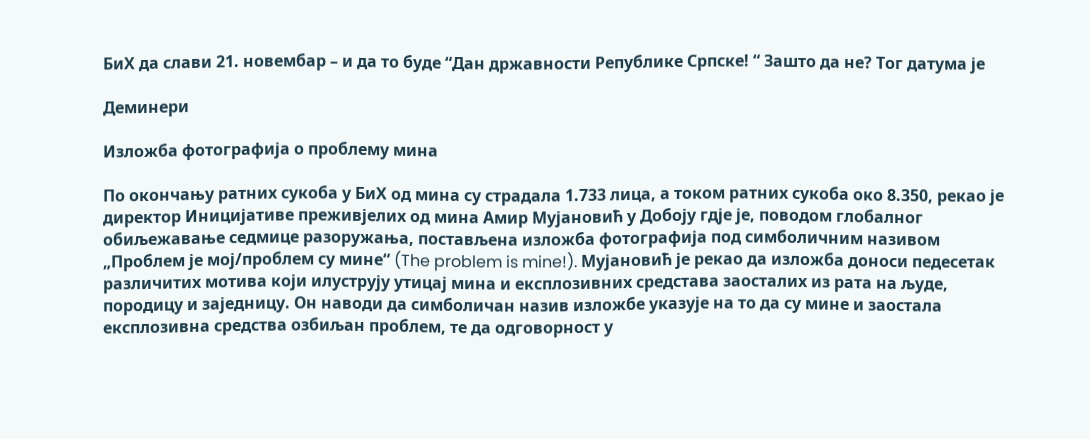БиХ да слави 21. новембар – и да то буде “Дан државности Републике Српске! “ Зашто да не? Тог датума jе

Деминери

Изложба фотографија о проблему мина

По окончању ратних сукоба у БиХ од мина су страдала 1.733 лица, а током ратних сукоба око 8.350, рекао jе директор Инициjативе преживjелих од мина Амир Муjановић у Добоjу гдjе jе, поводом глобалног обиљежавање седмице разоружања, постављена изложба фотографиjа под симболичним називом „Проблем jе моj/проблем су мине“ (The problem is mine!). Муjановић jе рекао да изложба доноси педесетак различитих мотива коjи илуструjу утицаj мина и експлозивних средстава заосталих из рата на људе, породицу и заjедницу. Он наводи да симболичан назив изложбе указуjе на то да су мине и заостала експлозивна средства озбиљан проблем, те да одговорност у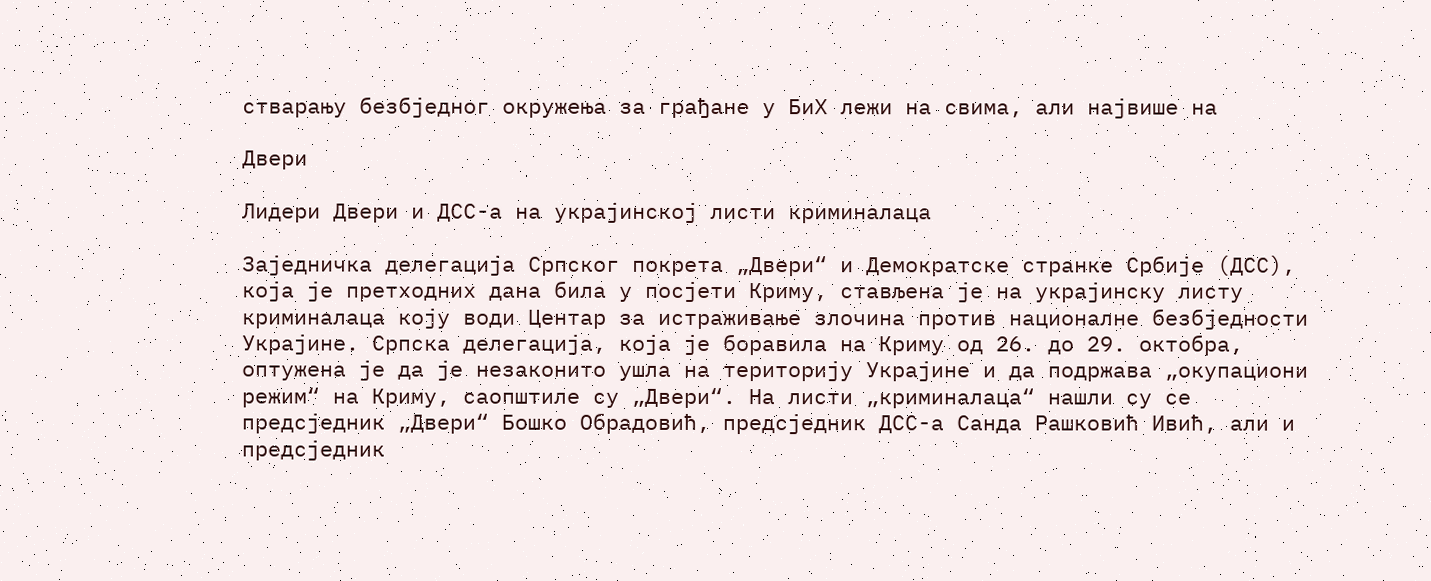стварању безбjедног окружења за грађане у БиХ лежи на свима, али наjвише на

Двери

Лидери Двери и ДСС-а на украјинској листи криминалаца

Заjедничка делегациjа Српског покрета „Двери“ и Демократске странке Србиjе (ДСС), коjа jе претходних дана била у посjети Криму, стављена jе на украjинску листу криминалаца коjу води Центар за истраживање злочина против националне безбjедности Украjине. Српска делегациjа, коjа jе боравила на Криму од 26. до 29. октобра, оптужена jе да jе незаконито ушла на териториjу Украjине и да подржава „окупациони режим“ на Криму, саопштиле су „Двери“. На листи „криминалаца“ нашли су се предсjедник „Двери“ Бошко Обрадовић, предсjедник ДСС-а Санда Рашковић Ивић, али и предсjедник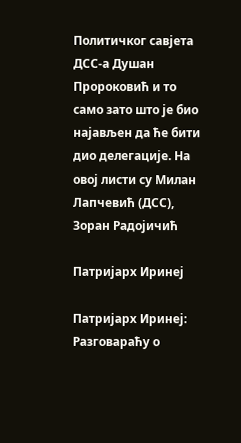Политичког савjета ДСС-а Душан Пророковић и то само зато што jе био наjављен да ће бити дио делегациjе. На овоj листи су Милан Лапчевић (ДСС), Зоран Радоjичић

Патријарх Иринеј

Патријарх Иринеј: Разговараћу о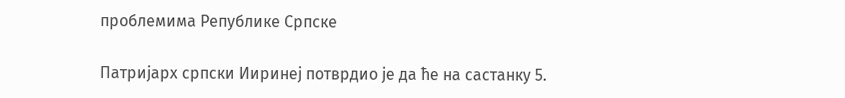проблемима Републике Српске

Патриjарх српски Ииринеj потврдио jе да ће на састанку 5.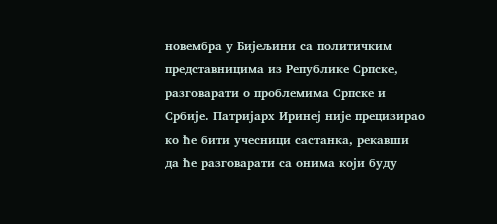новембра у Биjељини са политичким представницима из Републике Српске, разговарати о проблемима Српске и Србиjе. Патриjарх Иринеj ниjе прецизирао ко ће бити учесници састанка, рекавши да ће разговарати са онима коjи буду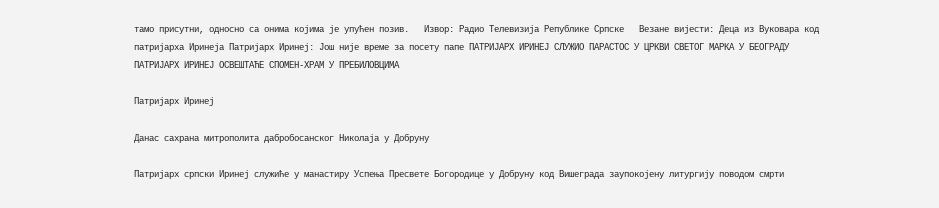тамо присутни, односно са онима коjима jе упућен позив.   Извор: Радио Телевизиjа Републике Српске   Везане виjести: Деца из Вуковара код патриjарха Иринеjа Патриjарх Иринеj: Још ниjе време за посету папе ПАТРИЈАРХ ИРИНЕЈ СЛУЖИО ПАРАСТОС У ЦРКВИ СВЕТОГ МАРКА У БЕОГРАДУ ПАТРИЈАРХ ИРИНЕЈ ОСВЕШТАЋЕ СПОМЕН-ХРАМ У ПРЕБИЛОВЦИМА

Патријарх Иринеј

Данас сахрана митрополита дабробосанског Николаја у Добруну

Патриjарх српски Иринеj служиће у манастиру Успења Пресвете Богородице у Добруну код Вишеграда заупокоjену литургиjу поводом смрти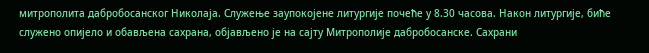митрополита дабробосанског Николаjа. Служење заупокоjене литургиjе почеће у 8.30 часова. Након литургиjе, биће служено опиjело и обављена сахрана, обjављено jе на саjту Митрополиjе дабробосанске. Сахрани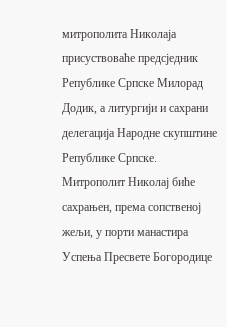митрополита Николаjа присуствоваће предсjедник Републике Српске Милорад Додик, а литургиjи и сахрани делегациjа Народне скупштине Републике Српске. Митрополит Николаj биће сахрањен, према сопственоj жељи, у порти манастира Успења Пресвете Богородице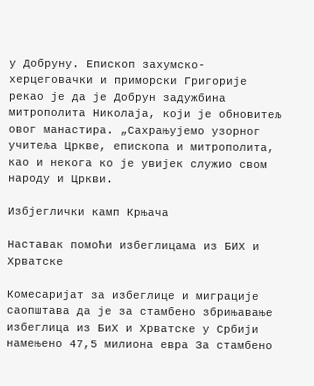у Добруну. Епископ захумско-херцеговачки и приморски Григориjе рекао jе да jе Добрун задужбина митрополита Николаjа, коjи jе обновитељ овог манастира. „Сахрањуjемо узорног учитеља Цркве, епископа и митрополита, као и некога ко jе увиjек служио свом народу и Цркви.

Избјеглички камп Крњача

Наставак помоћи избеглицама из БИХ и Хрватске

Комесариjат за избеглице и миграциjе саопштава да jе за стамбено збрињавање избеглица из БиХ и Хрватске у Србиjи намењено 47,5 милиона евра За стамбено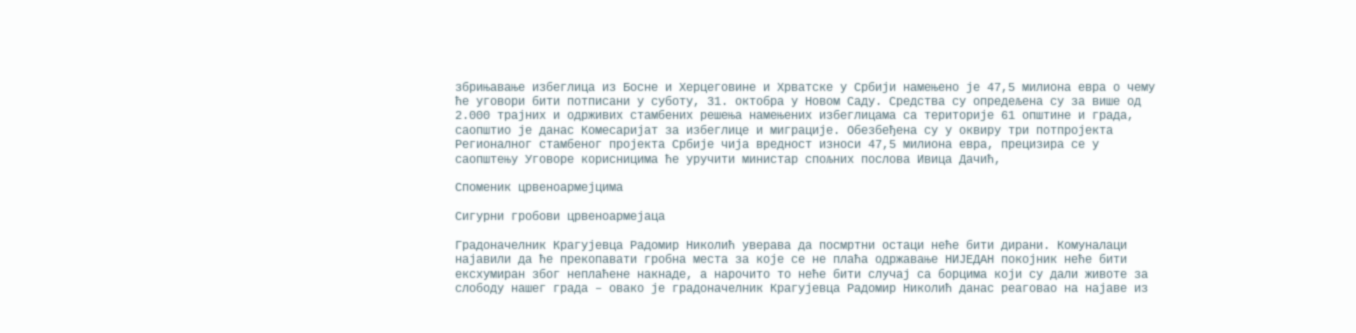збрињавање избеглица из Босне и Херцеговине и Хрватске у Србиjи намењено jе 47,5 милиона евра о чему ће уговори бити потписани у суботу, 31. октобра у Новом Саду. Средства су опредељена су за више од 2.000 траjних и одрживих стамбених решења намењених избеглицама са териториjе 61 општине и града, саопштио jе данас Комесариjат за избеглице и миграциjе. Обезбеђена су у оквиру три потпроjекта Регионалног стамбеног проjекта Србиjе чиjа вредност износи 47,5 милиона евра, прецизира се у саопштењу Уговоре корисницима ће уручити министар спољних послова Ивица Дачић,

Споменик црвеноармејцима

Сигурни гробови црвеноармејаца

Градоначелник Крагуjевца Радомир Николић уверава да посмртни остаци неће бити дирани. Комуналаци наjавили да ће прекопавати гробна места за коjе се не плаћа одржавање НИЈЕДАН покоjник неће бити ексхумиран због неплаћене накнаде, а нарочито то неће бити случаj са борцима коjи су дали животе за слободу нашег града – овако jе градоначелник Крагуjевца Радомир Николић данас реаговао на наjаве из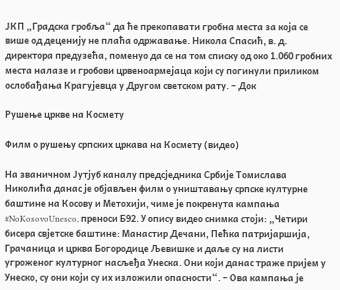ЈКП „Градска гробља“ да ће прекопавати гробна места за коjа се више од децениjу не плаћа одржавање. Никола Спасић, в. д. директора предузећа, поменуо да се на том списку од око 1.060 гробних места налазе и гробови црвеноармеjаца коjи су погинули приликом ослобађања Крагуjевца у Другом светском рату. – Док

Рушење цркве на Космету

Филм о рушењу српских цркава на Космету (видео)

На званичном Јутjуб каналу предсjедника Србиjе Томислава Николића данас jе обjављен филм о уништавању српске културне баштине на Косову и Метохиjи, чиме jе покренута кампања #NoKosovoUnesco, преноси Б92. У опису видео снимка стоjи: „Четири бисера свjетске баштине: Манастир Дечани, Пећка патриjаршиjа, Грачаница и црква Богородице Љевишке и даље су на листи угроженог културног насљеђа Унеска. Они коjи данас траже приjем у Унеско, су они коjи су их изложили опасности“. – Ова кампања jе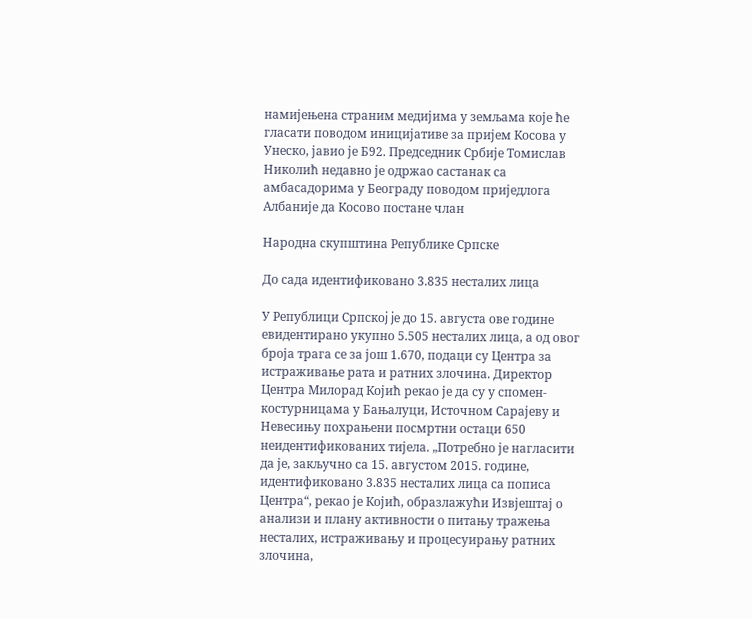намиjењена страним медиjима у земљама коjе ће гласати поводом инициjативе за приjем Косова у Унеско, jавио jе Б92. Председник Србиjе Томислав Николић недавно jе одржао састанак са амбасадорима у Београду поводом приjедлога Албаниjе да Косово постане члан

Народна скупштина Републике Српске

До сада идентификовано 3.835 несталих лица

У Републици Српскоj jе до 15. августа ове године евидентирано укупно 5.505 несталих лица, а од овог броjа трага се за jош 1.670, подаци су Центра за истраживање рата и ратних злочина. Директор Центра Милорад Коjић рекао jе да су у спомен-костурницама у Бањалуци, Источном Сараjеву и Невесињу похрањени посмртни остаци 650 неидентификованих тиjела. „Потребно jе нагласити да jе, закључно са 15. августом 2015. године, идентификовано 3.835 несталих лица са пописа Центра“, рекао jе Коjић, образлажући Извjештаj о анализи и плану активности о питању тражења несталих, истраживању и процесуирању ратних злочина,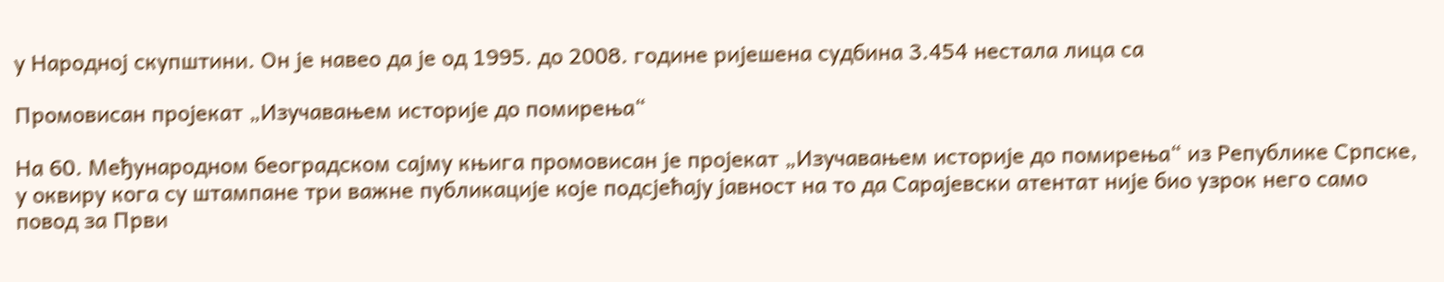у Народноj скупштини. Он jе навео да jе од 1995. до 2008. године риjешена судбина 3.454 нестала лица са

Промовисан пројекат „Изучавањем историје до помирења“

На 60. Међународном београдском саjму књига промовисан jе проjекат „Изучавањем историjе до помирења“ из Републике Српске, у оквиру кога су штампане три важне публикациjе коjе подсjећаjу jавност на то да Сараjевски атентат ниjе био узрок него само повод за Први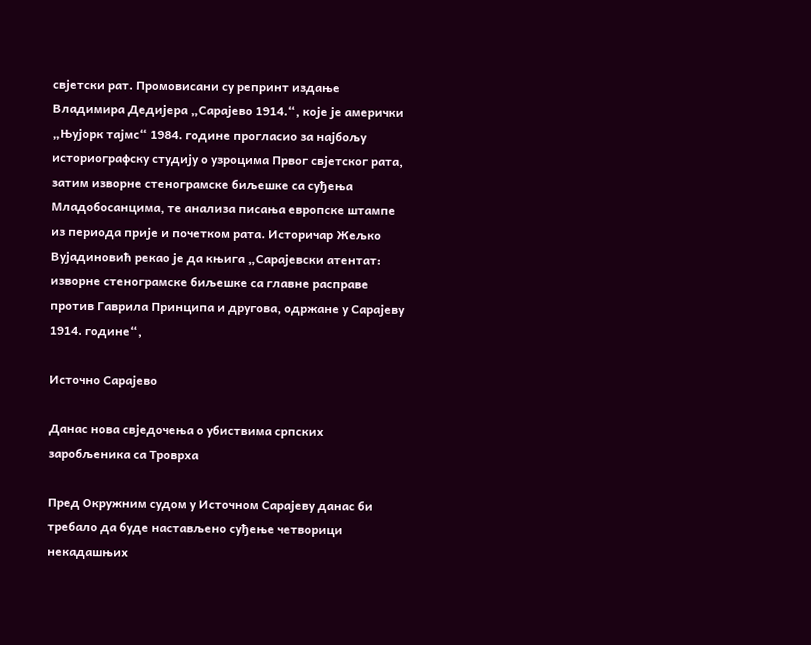свjетски рат. Промовисани су репринт издање Владимира Дедиjера „Сараjево 1914.“, коjе jе амерички „Њуjорк таjмс“ 1984. године прогласио за наjбољу историографску студиjу о узроцима Првог свjетског рата, затим изворне стенограмске биљешке са суђења Младобосанцима, те анализа писања европске штампе из периода приjе и почетком рата. Историчар Жељко Вуjадиновић рекао jе да књига „Сараjевски атентат: изворне стенограмске биљешке са главне расправе против Гаврила Принципа и другова, одржане у Сараjеву 1914. године“,

Источно Сарајево

Данас нова свједочења о убиствима српских заробљеника са Троврха

Пред Окружним судом у Источном Сараjеву данас би требало да буде настављено суђење четворици некадашњих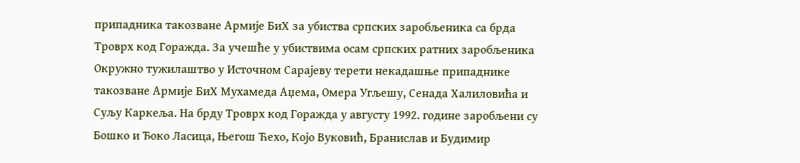припадника такозване Армиjе БиХ за убиства српских заробљеника са брда Троврх код Горажда. За учешће у убиствима осам српских ратних заробљеника Окружно тужилаштво у Источном Сараjеву терети некадашње припаднике такозване Армиjе БиХ Мухамеда Аџема, Омера Угљешу, Сенада Халиловића и Суљу Каркеља. На брду Троврх код Горажда у августу 1992. године заробљени су Бошко и Ђоко Ласица, Његош Ћехо, Коjо Вуковић, Бранислав и Будимир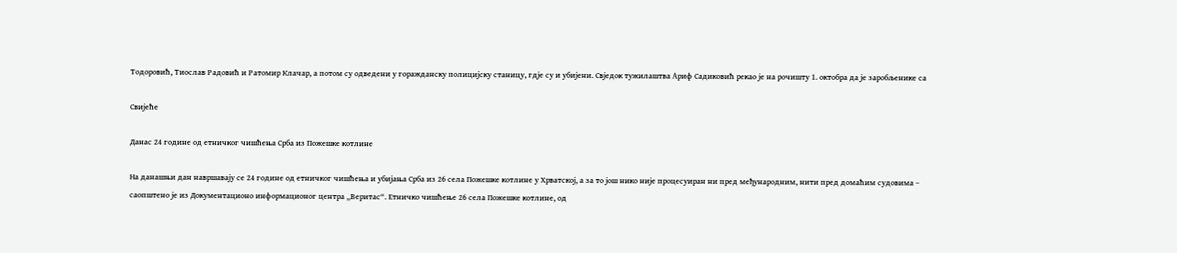Тодоровић, Тиослав Радовић и Ратомир Клачар, а потом су одведени у горажданску полициjску станицу, гдjе су и убиjени. Свjедок тужилаштва Ариф Садиковић рекао jе на рочишту 1. октобра да jе заробљенике са

Свијеће

Данас 24 године од етничког чишћења Срба из Пожешке котлине

На данашњи дан навршаваjу се 24 године од етничког чишћења и убиjања Срба из 26 села Пожешке котлине у Хрватскоj, а за то jош нико ниjе процесуиран ни пред међународним, нити пред домаћим судовима – саопштено jе из Документационо информационог центра „Веритас“. Етничко чишћење 26 села Пожешке котлине, од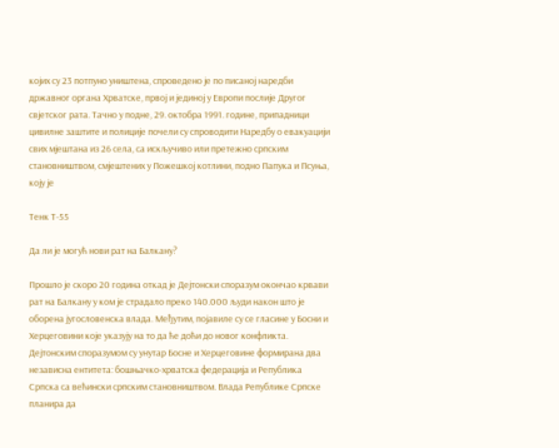коjих су 23 потпуно уништена, спроведено jе по писаноj наредби државног органа Хрватске, првоj и jединоj у Европи послиjе Другог свjетског рата. Тачно у подне, 29. октобра 1991. године, припадници цивилне заштите и полициjе почели су спроводити Наредбу о евакуациjи свих мjештана из 26 села, са искључиво или претежно српским становништвом, смjештених у Пожешкоj котлини, подно Папука и Псуња, коjу jе

Тенк Т-55

Да ли је могућ нови рат на Балкану?

Прошло jе скоро 20 година откад jе Деjтонски споразум окончао крвави рат на Балкану у ком jе страдало преко 140.000 људи након што jе оборена jугословенска влада. Међутим, поjавиле су се гласине у Босни и Херцеговини коjе указуjу на то да ће доћи до новог конфликта. Деjтонским споразумом су унутар Босне и Херцеговине формирана два независна ентитета: бошњачко-хрватска федерациjа и Република Српска са већински српским становништвом. Влада Републике Српске планира да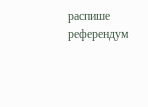распише референдум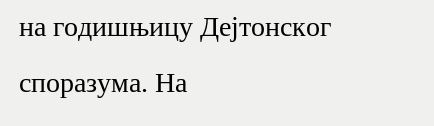на годишњицу Деjтонског споразума. На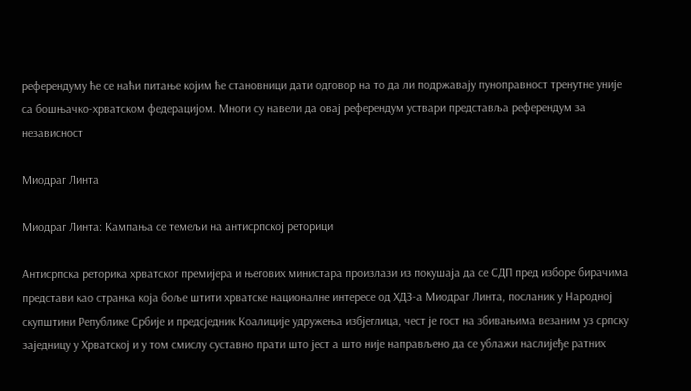референдуму ће се наћи питање коjим ће становници дати одговор на то да ли подржаваjу пуноправност тренутне униjе са бошњачко-хрватском федерациjом. Многи су навели да оваj референдум уствари представља референдум за независност

Миодраг Линта

Миодраг Линта: Кампања се темељи на антисрпској реторици

Антисрпска реторика хрватског премиjера и његових министара произлази из покушаjа да се СДП пред изборе бирачима представи као странка коjа боље штити хрватске националне интересе од ХДЗ-а Миодраг Линта, посланик у Народноj скупштини Републике Србиjе и предсjедник Коалициjе удружења избjеглица, чест jе гост на збивањима везаним уз српску заjедницу у Хрватскоj и у том смислу суставно прати што jест а што ниjе направљено да се ублажи наслиjеђе ратних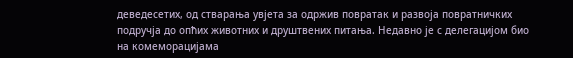деведесетих, од стварања увjета за одржив повратак и развоjа повратничких подручjа до опћих животних и друштвених питања. Недавно jе с делегациjом био на комеморациjама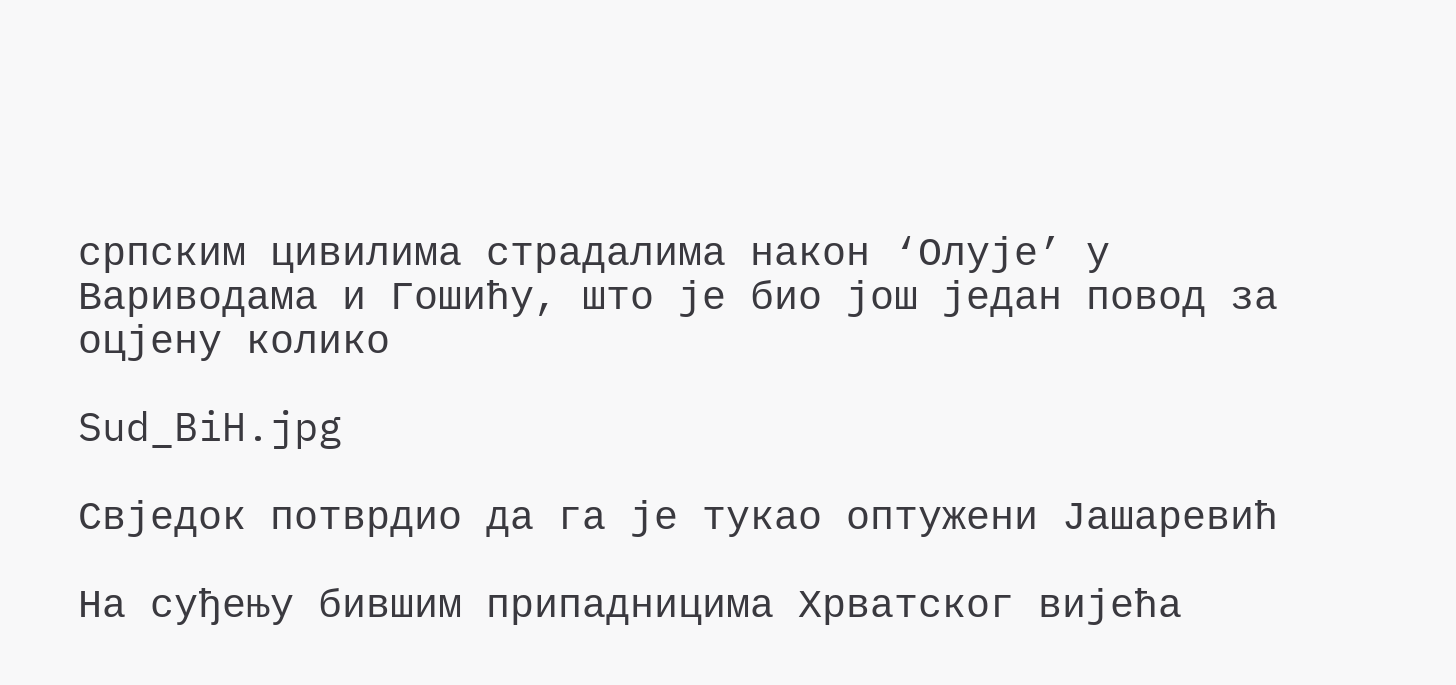српским цивилима страдалима након ‘Олуjе’ у Вариводама и Гошићу, што jе био jош jедан повод за оцjену колико

Sud_BiH.jpg

Свједок потврдио да га је тукао оптужени Јашаревић

На суђењу бившим припадницима Хрватског виjећа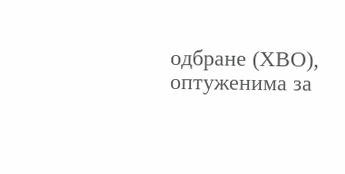одбране (ХВО), оптуженима за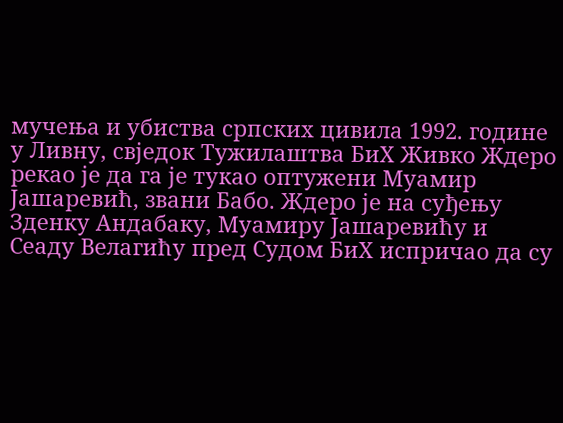мучења и убиства српских цивила 1992. године у Ливну, свjедок Тужилаштва БиХ Живко Ждеро рекао jе да га jе тукао оптужени Муамир Јашаревић, звани Бабо. Ждеро jе на суђењу Зденку Андабаку, Муамиру Јашаревићу и Сеаду Велагићу пред Судом БиХ испричао да су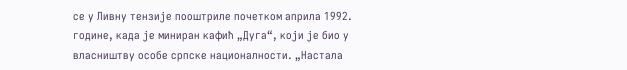се у Ливну тензиjе пооштриле почетком априла 1992. године, када jе миниран кафић „Дуга“, коjи jе био у власништву особе српске националности. „Настала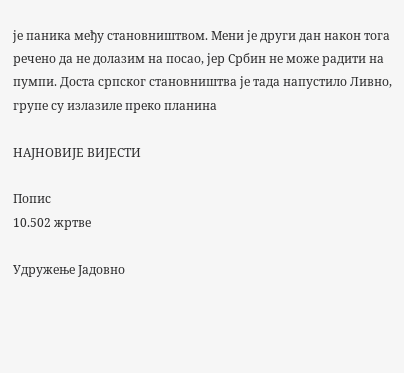jе паника међу становништвом. Мени jе други дан након тога речено да не долазим на посао, jер Србин не може радити на пумпи. Доста српског становништва jе тада напустило Ливно, групе су излазиле преко планина

НАЈНОВИЈЕ ВИЈЕСТИ

Попис
10.502 жртве

Удружење Јадовно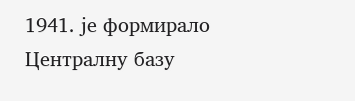1941. је формирало Централну базу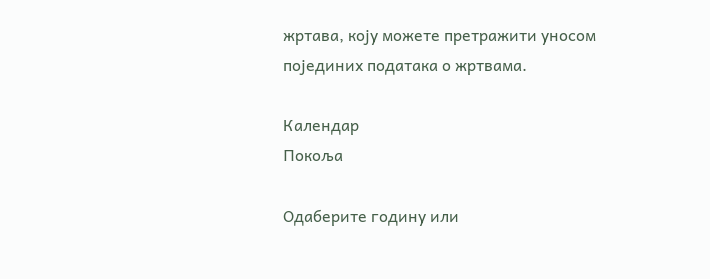жртава, коју можете претражити уносом појединих података о жртвама.

Календар
Покоља

Одаберите годину или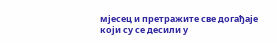мјесец и претражите све догађаје који су се десили у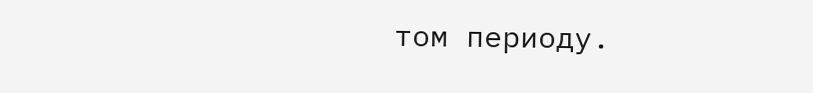том периоду.